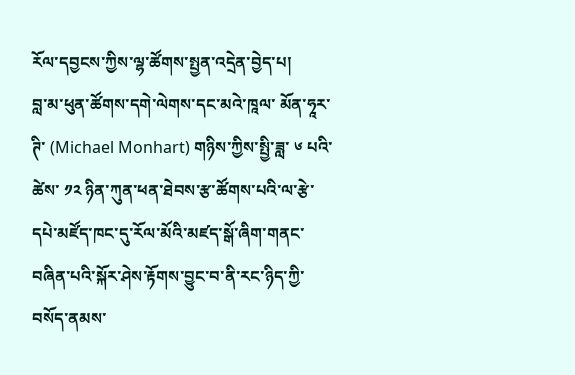རོལ་དབྱངས་ཀྱིས་ལྷ་ཚོགས་སྤྱན་འདྲེན་བྱེད་པ།
བླ་མ་ཕུན་ཚོགས་དགེ་ལེགས་དང་མའེ་ཁཱལ་ མོན་ཧཱར་ཊི་ (Michael Monhart) གཉིས་ཀྱིས་སྤྱི་ཟླ་ ༦ པའི་ཚེས་ ༡༢ ཉིན་ཀུན་ཕན་ཐེབས་རྩ་ཚོགས་པའི་ལ་རྩེ་དཔེ་མཛོད་ཁང་དུ་རོལ་མོའི་མཛད་སྒོ་ཞིག་གནང་བཞིན་པའི་སྐོར་ཤེས་རྟོགས་བྱུང་བ་ནི་རང་ཉིད་ཀྱི་བསོད་ནམས་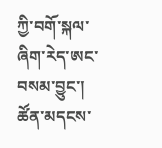ཀྱི་བགོ་སྐལ་ཞིག་རེད་ཨང་བསམ་བྱུང་། ཚོན་མདངས་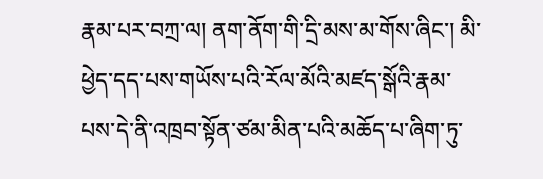རྣམ་པར་བཀྲ་ལ། ནག་ནོག་གི་དྲི་མས་མ་གོས་ཞིང་། མི་ཕྱེད་དད་པས་གཡོས་པའི་རོལ་མོའི་མཛད་སྒོའི་རྣམ་པས་དེ་ནི་འཁྲབ་སྟོན་ཙམ་མིན་པའི་མཆོད་པ་ཞིག་ཏུ་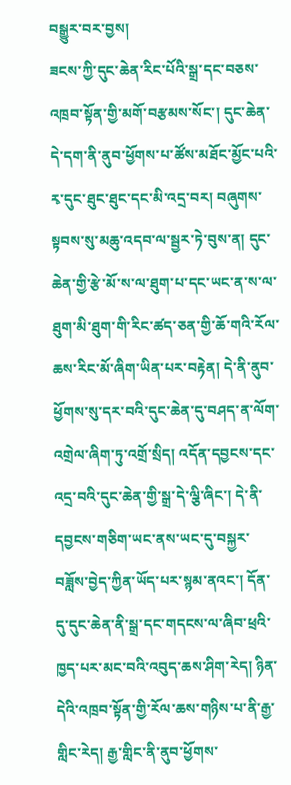བསྒྱུར་བར་བྱས།
ཟངས་ཀྱི་དུང་ཆེན་རིང་པོའི་སྒྲ་དང་བཅས་འཁྲབ་སྟོན་གྱི་མགོ་བརྩམས་སོང་། དུང་ཆེན་དེ་དག་ནི་ནུབ་ཕྱོགས་པ་ཚོས་མཐོང་མྱོང་པའི་རྭ་དུང་ཐུང་ཐུང་དང་མི་འདྲ་བར། བཞུགས་སྟབས་སུ་མཆུ་འདབ་ལ་སྦྱར་ཏེ་བུས་ན། དུང་ཆེན་གྱི་རྩེ་མོ་ས་ལ་ཐུག་པ་དང་ཡང་ན་ས་ལ་ཐུག་མི་ཐུག་གི་རིང་ཚད་ཅན་གྱི་ཆོ་གའི་རོལ་ཆས་རིང་མོ་ཞིག་ཡིན་པར་བརྟེན། དེ་ནི་ནུབ་ཕྱོགས་སུ་དར་བའི་དུང་ཆེན་དུ་བཤད་ན་ལོག་འགྲེལ་ཞིག་ཏུ་འགྲོ་སྲིད། འདོན་དབྱངས་དང་འདྲ་བའི་དུང་ཆེན་གྱི་སྒྲ་དེ་ལྕི་ཞིང་། དེ་ནི་དབྱངས་གཅིག་ཡང་ནས་ཡང་དུ་བསྐྱར་བཟློས་བྱེད་ཀྱིན་ཡོད་པར་སྙམ་ནའང་། དོན་དུ་དུང་ཆེན་ནི་སྒྲ་དང་གདངས་ལ་ཞིབ་ཕྲའི་ཁྱད་པར་མང་བའི་འབུད་ཆས་ཤིག་རེད། ཉིན་དེའི་འཁྲབ་སྟོན་གྱི་རོལ་ཆས་གཉིས་པ་ནི་རྒྱ་གླིང་རེད། རྒྱ་གླིང་ནི་ནུབ་ཕྱོགས་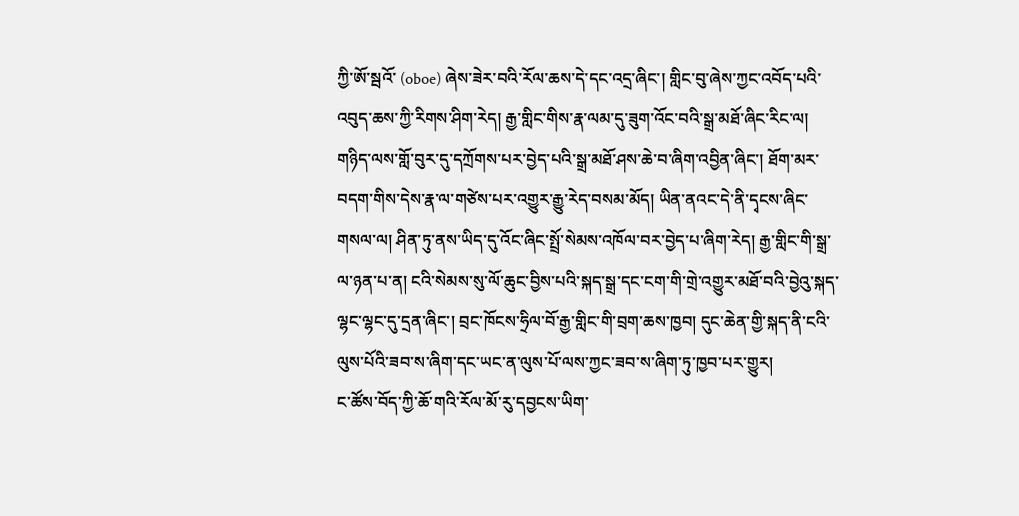ཀྱི་ཨོ་སྦའོ་ (oboe) ཞེས་ཟེར་བའི་རོལ་ཆས་དེ་དང་འདྲ་ཞིང་། གླིང་བུ་ཞེས་ཀྱང་འབོད་པའི་འབུད་ཆས་ཀྱི་རིགས་ཤིག་རེད། རྒྱ་གླིང་གིས་རྣ་ལམ་དུ་ཟུག་འོང་བའི་སྒྲ་མཐོ་ཞིང་རིང་ལ། གཉིད་ལས་གློ་བུར་དུ་དཀྲོགས་པར་བྱེད་པའི་སྒྲ་མཐོ་ཤས་ཆེ་བ་ཞིག་འབྱིན་ཞིང་། ཐོག་མར་བདག་གིས་དེས་རྣ་ལ་གཙེས་པར་འགྱུར་རྒྱུ་རེད་བསམ་མོད། ཡིན་ནའང་དེ་ནི་དྭངས་ཞིང་གསལ་ལ། ཤིན་ཏུ་ནས་ཡིད་དུ་འོང་ཞིང་སྤྲོ་སེམས་འཁོལ་བར་བྱེད་པ་ཞིག་རེད། རྒྱ་གླིང་གི་སྒྲ་ལ་ཉན་པ་ན། ངའི་སེམས་སུ་ལོ་ཆུང་བྱིས་པའི་སྐད་སྒྲ་དང་ངག་གི་གྲེ་འགྱུར་མཐོ་བའི་བྱེའུ་སྐད་ལྷང་ལྷང་དུ་དྲན་ཞིང་། བྲང་ཁོངས་ཧྲིལ་བོ་རྒྱ་གླིང་གི་བྲག་ཆས་ཁྱབ། དུང་ཆེན་གྱི་སྐད་ནི་ངའི་ལུས་པོའི་ཟབ་ས་ཞིག་དང་ཡང་ན་ལུས་པོ་ལས་ཀྱང་ཟབ་ས་ཞིག་ཏུ་ཁྱབ་པར་གྱུར།
ང་ཚོས་བོད་ཀྱི་ཆོ་གའི་རོལ་མོ་རུ་དབྱངས་ཡིག་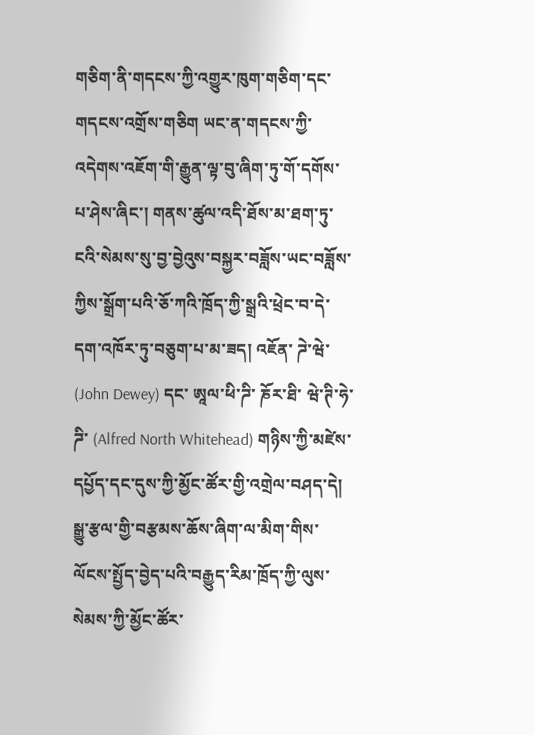གཅིག་ནི་གདངས་ཀྱི་འགྱུར་ཁུག་གཅིག་དང་གདངས་འགྲོས་གཅིག ཡང་ན་གདངས་ཀྱི་འདེགས་འཇོག་གི་རྒྱུན་ལྟ་བུ་ཞིག་ཏུ་གོ་དགོས་པ་ཤེས་ཞིང་། གནས་ཚུལ་འདི་ཐོས་མ་ཐག་ཏུ་ངའི་སེམས་སུ་བྱ་བྱེའུས་བསྐྱར་བཟློས་ཡང་བཟློས་ཀྱིས་སྒྲོག་པའི་ཅོ་ཀའི་ཁྲོད་ཀྱི་སྒྲའི་ཕྲེང་བ་དེ་དག་འཁོར་ཏུ་བཅུག་པ་མ་ཟད། འཇོན་ ཌེ་ཝེ་ (John Dewey) དང་ ཨཱལ་ཕི་ཌི་ ཎོར་ཐི་ ཝེ་ཊི་ཧེ་ཌི་ (Alfred North Whitehead) གཉིས་ཀྱི་མཛེས་དཔྱོད་དང་དུས་ཀྱི་མྱོང་ཚོར་གྱི་འགྲེལ་བཤད་དེ། སྒྱུ་རྩལ་གྱི་བརྩམས་ཆོས་ཞིག་ལ་མིག་གིས་ལོངས་སྤྱོད་བྱེད་པའི་བརྒྱུད་རིམ་ཁྲོད་ཀྱི་ལུས་སེམས་ཀྱི་མྱོང་ཚོར་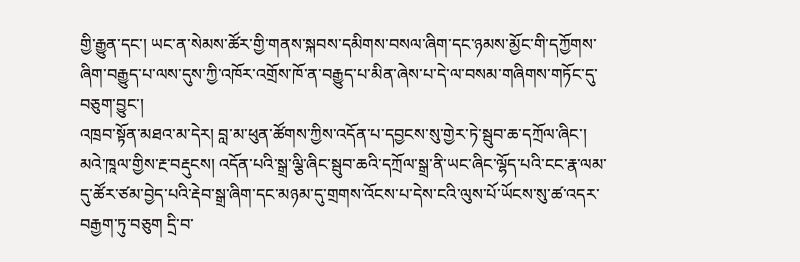གྱི་རྒྱུན་དང་། ཡང་ན་སེམས་ཚོར་གྱི་གནས་སྐབས་དམིགས་བསལ་ཞིག་དང་ཉམས་མྱོང་གི་དཀྱོགས་ཞིག་བརྒྱུད་པ་ལས་དུས་ཀྱི་འཁོར་འགྲོས་ཁོ་ན་བརྒྱུད་པ་མིན་ཞེས་པ་དེ་ལ་བསམ་གཞིགས་གཏོང་དུ་བཅུག་བྱུང་།
འཁྲབ་སྟོན་མཐའ་མ་དེར། བླ་མ་ཕུན་ཚོགས་ཀྱིས་འདོན་པ་དབྱངས་སུ་གྱེར་ཏེ་སྦུབ་ཆ་དཀྲོལ་ཞིང་། མའེ་ཁཱལ་གྱིས་རྔ་བརྡུངས། འདོན་པའི་སྒྲ་ལྕི་ཞིང་སྦུབ་ཆའི་དཀྲོལ་སྒྲ་ནི་ཡང་ཞིང་ལྷོད་པའི་ངང་རྣ་ལམ་དུ་ཚོར་ཙམ་བྱེད་པའི་རྡེབ་སྒྲ་ཞིག་དང་མཉམ་དུ་གྲགས་འོངས་པ་དེས་ངའི་ལུས་པོ་ཡོངས་སུ་ཚ་འདར་བརྒྱག་ཏུ་བཅུག དྲི་བ་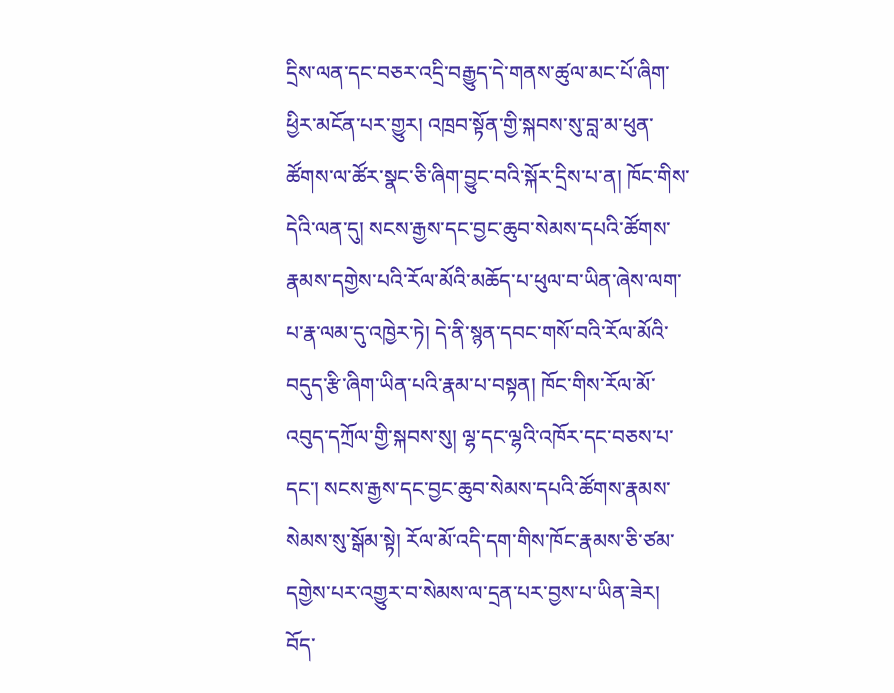དྲིས་ལན་དང་བཅར་འདྲི་བརྒྱུད་དེ་གནས་ཚུལ་མང་པོ་ཞིག་ཕྱིར་མངོན་པར་གྱུར། འཁྲབ་སྟོན་གྱི་སྐབས་སུ་བླ་མ་ཕུན་ཚོགས་ལ་ཚོར་སྣང་ཅི་ཞིག་བྱུང་བའི་སྐོར་དྲིས་པ་ན། ཁོང་གིས་དེའི་ལན་དུ། སངས་རྒྱས་དང་བྱང་ཆུབ་སེམས་དཔའི་ཚོགས་རྣམས་དགྱེས་པའི་རོལ་མོའི་མཆོད་པ་ཕུལ་བ་ཡིན་ཞེས་ལག་པ་རྣ་ལམ་དུ་འཁྱེར་ཏེ། དེ་ནི་སྙན་དབང་གསོ་བའི་རོལ་མོའི་བདུད་རྩི་ཞིག་ཡིན་པའི་རྣམ་པ་བསྟན། ཁོང་གིས་རོལ་མོ་འབུད་དཀྲོལ་གྱི་སྐབས་སུ། ལྷ་དང་ལྷའི་འཁོར་དང་བཅས་པ་དང་། སངས་རྒྱས་དང་བྱང་ཆུབ་སེམས་དཔའི་ཚོགས་རྣམས་སེམས་སུ་སྒོམ་སྟེ། རོལ་མོ་འདི་དག་གིས་ཁོང་རྣམས་ཅི་ཙམ་དགྱེས་པར་འགྱུར་བ་སེམས་ལ་དྲན་པར་བྱས་པ་ཡིན་ཟེར། བོད་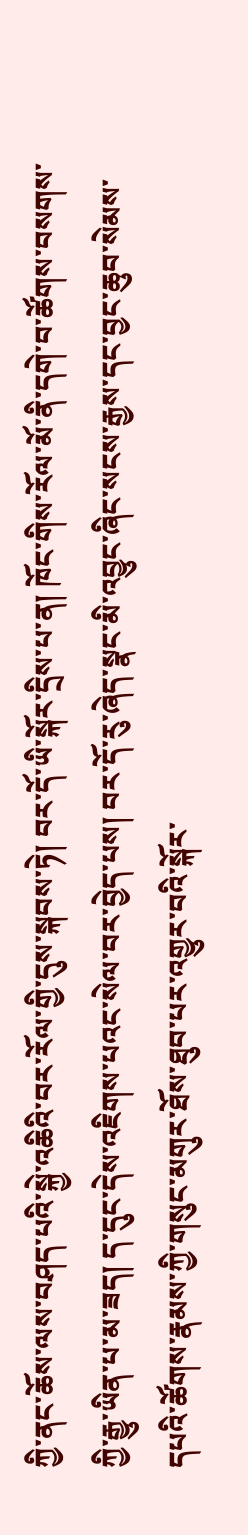ཀྱི་ནང་ཆོས་ལས་བཤད་པའི་སྐྱེ་འཆིའི་བར་རོལ་གྱི་དུས་སྐབས་ཏེ། བར་དོ་ཡི་སྐོར་དྲིས་པ་ན། ཁོང་གིས་རོལ་མོ་ནི་དགེ་བ་ཚོགས་བསགས་ཀྱི་རྒྱུ་ཡིན་པ་མ་ཟད། ད་དུང་དེས་འཇིགས་པའང་སེལ་བར་བྱེད་པས། བར་དོ་རུ་ཞེད་སྣང་མི་འབྱུང་ཞིང་སངས་རྒྱས་དང་བྱང་ཆུབ་སེམས་དཔའི་ཚོགས་རྣམས་ཀྱི་གསུང་མགུར་ཐོས་ཐུབ་པར་འགྱུར་བའི་སྐོར་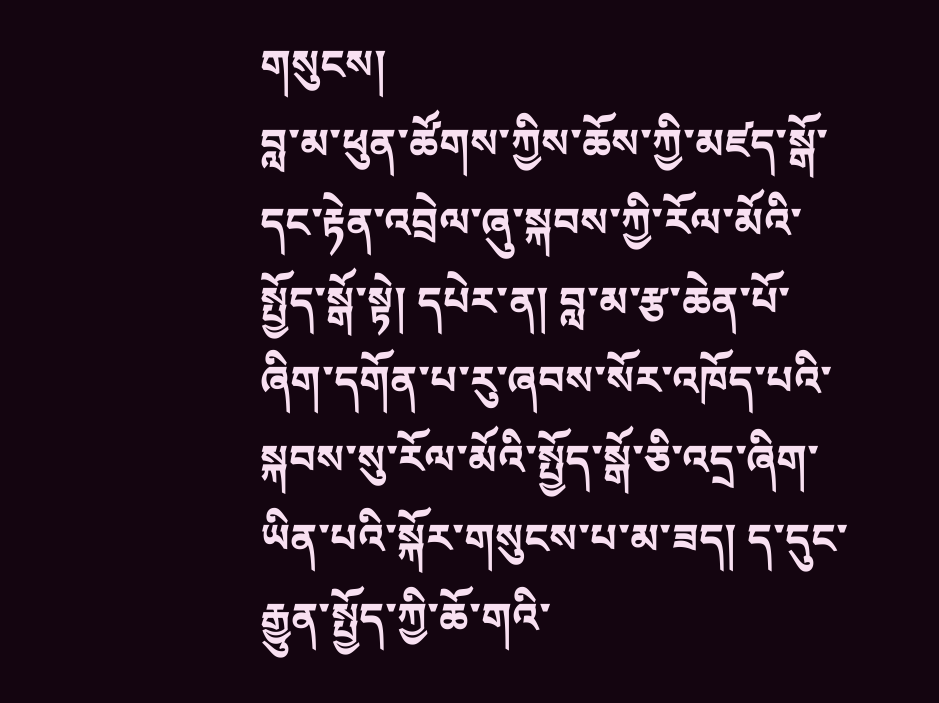གསུངས།
བླ་མ་ཕུན་ཚོགས་ཀྱིས་ཆོས་ཀྱི་མཛད་སྒོ་དང་རྟེན་འབྲེལ་ཞུ་སྐབས་ཀྱི་རོལ་མོའི་སྤྱོད་སྒོ་སྟེ། དཔེར་ན། བླ་མ་རྩ་ཆེན་པོ་ཞིག་དགོན་པ་རུ་ཞབས་སོར་འཁོད་པའི་སྐབས་སུ་རོལ་མོའི་སྤྱོད་སྒོ་ཅི་འདྲ་ཞིག་ཡིན་པའི་སྐོར་གསུངས་པ་མ་ཟད། ད་དུང་རྒྱུན་སྤྱོད་ཀྱི་ཆོ་གའི་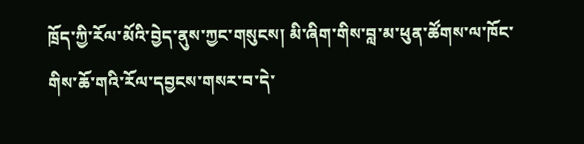ཁྲོད་ཀྱི་རོལ་མོའི་བྱེད་ནུས་ཀྱང་གསུངས། མི་ཞིག་གིས་བླ་མ་ཕུན་ཚོགས་ལ་ཁོང་གིས་ཆོ་གའི་རོལ་དབྱངས་གསར་བ་དེ་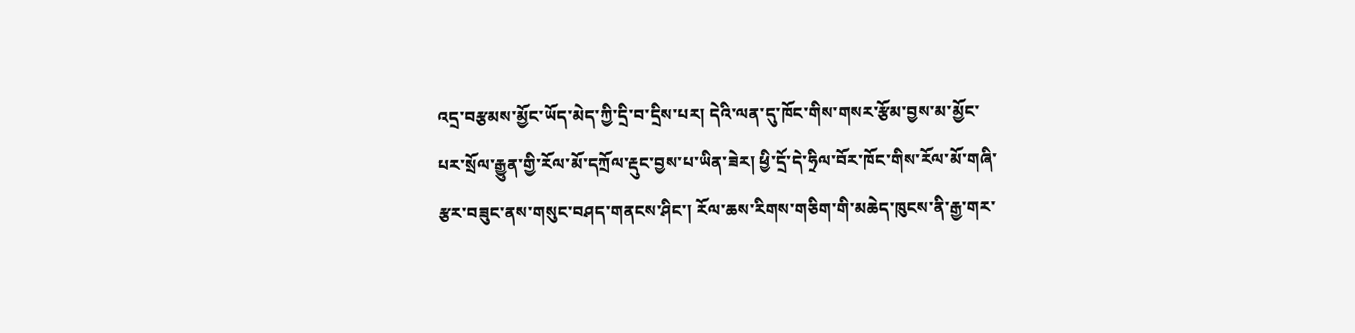འདྲ་བརྩམས་མྱོང་ཡོད་མེད་ཀྱི་དྲི་བ་དྲིས་པར། དེའི་ལན་དུ་ཁོང་གིས་གསར་རྩོམ་བྱས་མ་མྱོང་པར་སྲོལ་རྒྱུན་གྱི་རོལ་མོ་དཀྲོལ་རྡུང་བྱས་པ་ཡིན་ཟེར། ཕྱི་དྲོ་དེ་ཧྲིལ་བོར་ཁོང་གིས་རོལ་མོ་གཞི་རྩར་བཟུང་ནས་གསུང་བཤད་གནངས་ཤིང་། རོལ་ཆས་རིགས་གཅིག་གི་མཆེད་ཁུངས་ནི་རྒྱ་གར་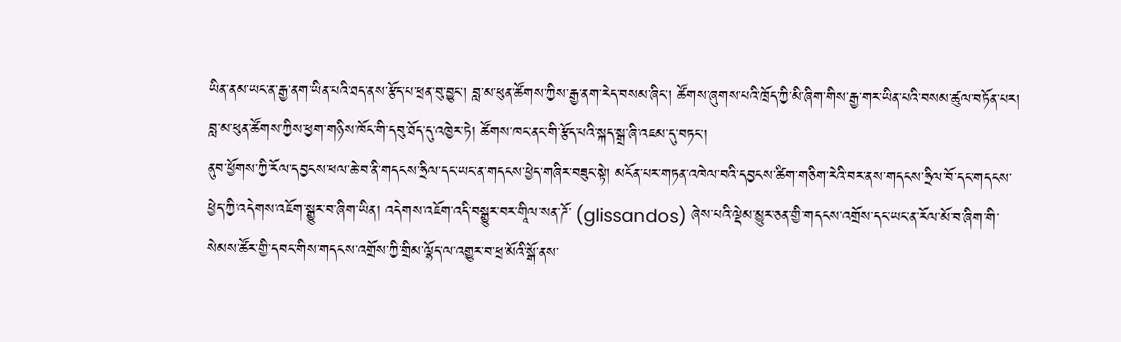ཡིན་ནམ་ཡང་ན་རྒྱ་ནག་ཡིན་པའི་ཐད་ནས་རྩོད་པ་ཕྲན་བུ་བྱུང་། བླ་མ་ཕུན་ཚོགས་ཀྱིས་རྒྱ་ནག་རེད་བསམ་ཞིང་། ཚོགས་ཞུགས་པའི་ཁྲོད་ཀྱི་མི་ཞིག་གིས་རྒྱ་གར་ཡིན་པའི་བསམ་ཚུལ་བཏོན་པར། བླ་མ་ཕུན་ཚོགས་ཀྱིས་ཕྱག་གཉིས་ཁོང་གི་དབུ་ཐོད་དུ་འཁྱེར་ཏེ། ཚོགས་ཁང་ནང་གི་རྩོད་པའི་སྐད་སྒྲ་ཞི་འཇམ་དུ་བཏང་།
ནུབ་ཕྱོགས་ཀྱི་རོལ་དབྱངས་ཕལ་ཆེ་བ་ནི་གདངས་ཧྲིལ་དང་ཡང་ན་གདངས་ཕྱེད་གཞིར་བཟུང་སྟེ། མངོན་པར་གཏན་འཁེལ་བའི་དབྱངས་ཚིག་གཅིག་རེའི་བར་ནས་གདངས་ཧྲིལ་བོ་དང་གདངས་ཕྱེད་ཀྱི་འདེགས་འཇོག་སྒྱུར་བ་ཞིག་ཡིན། འདེགས་འཇོག་འདི་བསྒྱུར་བར་གཱིལ་སན་ཌོ་ (glissandos) ཞེས་པའི་ལྡེམ་མྱུར་ཅན་གྱི་གདངས་འགྲོས་དང་ཡང་ན་རོལ་མོ་བ་ཞིག་གི་སེམས་ཚོར་གྱི་དབང་གིས་གདངས་འགྲོས་ཀྱི་གྲིམ་ལྷོད་ལ་འགྱུར་བ་ཕྲ་མོའི་སྒོ་ནས་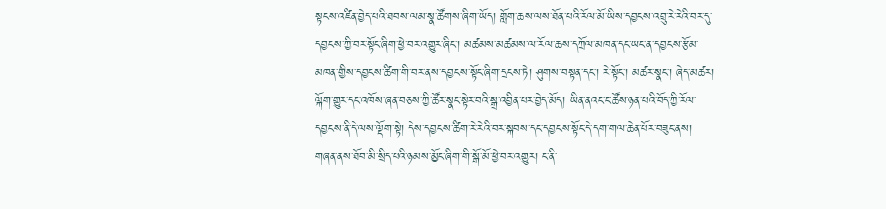སྟངས་འཛིན་བྱེད་པའི་ཐབས་ལམ་སྣ་ཚོགས་ཞིག་ཡོད། གློག་ཆས་ལས་ཐོན་པའི་རོལ་མོ་ཡིས་དབྱངས་འབྲུ་རེ་རེའི་བར་དུ་དབྱངས་ཀྱི་བར་སྟོང་ཞིག་ཕྱེ་བར་འགྱུར་ཞིང་། མཚམས་མཚམས་ལ་རོལ་ཆས་དཀྲོལ་མཁན་དང་ཡང་ན་དབྱངས་རྩོམ་མཁན་གྱིས་དབྱངས་ཚིག་གི་བར་ནས་དབྱངས་སྟོང་ཞིག་དྲངས་ཏེ། ཤུགས་བསྟན་དང་། རེ་སྟོང་། མཚར་སྣང་། ཞེད་མཚར། ལྐོག་གྱུར་དང་འཁོས་ཞན་བཅས་ཀྱི་ཚོར་སྣང་སྟེར་བའི་སྒྲ་འབྱིན་པར་བྱེད་མོད། ཡིན་ནའང་ང་ཚོས་ཉན་པའི་བོད་ཀྱི་རོལ་དབྱངས་ནི་དེ་ལས་ལྡོག་སྟེ། དེས་དབྱངས་ཚིག་རེ་རེའི་བར་སྐབས་དང་དབྱངས་སྟོང་དེ་དག་གལ་ཆེན་པོར་བཟུང་ནས། གཞན་ནས་ཐོབ་མི་སྲིད་པའི་ཉམས་མྱོང་ཞིག་གི་སྒོ་མོ་ཕྱེ་བར་འགྱུར། ང་ནི་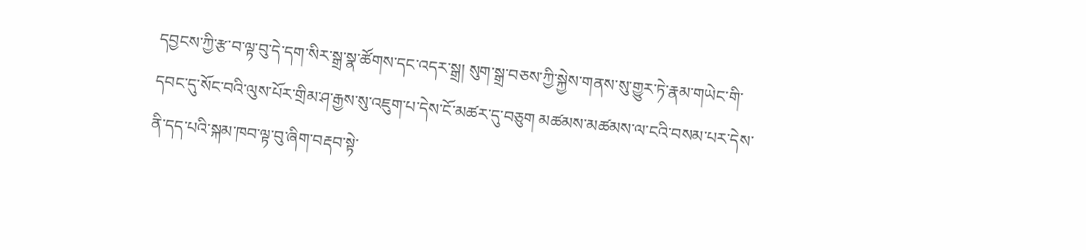དབྱངས་ཀྱི་རྩ་བ་ལྟ་བུ་དེ་དག་སིར་སྒྲ་སྣ་ཚོགས་དང་འདར་སྒྲ། སུག་སྒྲ་བཅས་ཀྱི་སྐྱེས་གནས་སུ་གྱུར་ཏེ་རྣམ་གཡེང་གི་དབང་དུ་སོང་བའི་ལུས་པོར་གྲིམ་ཤ་རྒྱས་སུ་འཇུག་པ་དེས་ངོ་མཚར་དུ་བཅུག མཚམས་མཚམས་ལ་ངའི་བསམ་པར་དེས་ནི་དད་པའི་སྐམ་ཁབ་ལྟ་བུ་ཞིག་བརྡབ་སྟེ་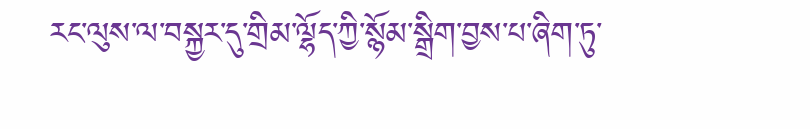རང་ལུས་ལ་བསྐྱར་དུ་གྲིམ་ལྷོད་ཀྱི་སྙོམ་སྒྲིག་བྱས་པ་ཞིག་ཏུ་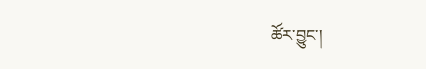ཚོར་བྱུང་།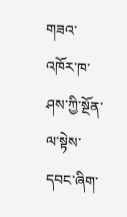གཟའ་འཁོར་ཁ་ཤས་ཀྱི་སྔོན་ལ་སྟེས་དབང་ཞིག་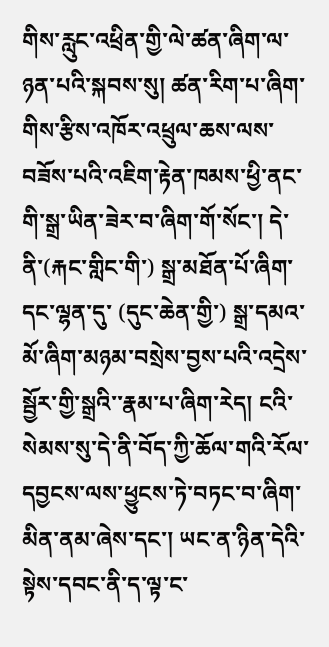གིས་རླུང་འཕྲིན་གྱི་ལེ་ཚན་ཞིག་ལ་ཉན་པའི་སྐབས་སུ། ཚན་རིག་པ་ཞིག་གིས་རྩིས་འཁོར་འཕྲུལ་ཆས་ལས་བཟོས་པའི་འཇིག་རྟེན་ཁམས་ཕྱི་ནང་གི་སྒྲ་ཡིན་ཟེར་བ་ཞིག་གོ་སོང་། དེ་ནི་(རྐང་གླིང་གི་) སྒྲ་མཐོན་པོ་ཞིག་དང་ལྷན་དུ་ (དུང་ཆེན་གྱི་) སྒྲ་དམའ་མོ་ཞིག་མཉམ་བསྲེས་བྱས་པའི་འདྲེས་སྦྱོར་གྱི་སྒྲའི་་རྣམ་པ་ཞིག་རེད། ངའི་སེམས་སུ་དེ་ནི་བོད་ཀྱི་ཆོལ་གའི་རོལ་དབྱངས་ལས་ཕྱུངས་ཏེ་བཏང་བ་ཞིག་མིན་ནམ་ཞེས་དང་། ཡང་ན་ཉིན་དེའི་སྟེས་དབང་ནི་ད་ལྟ་ང་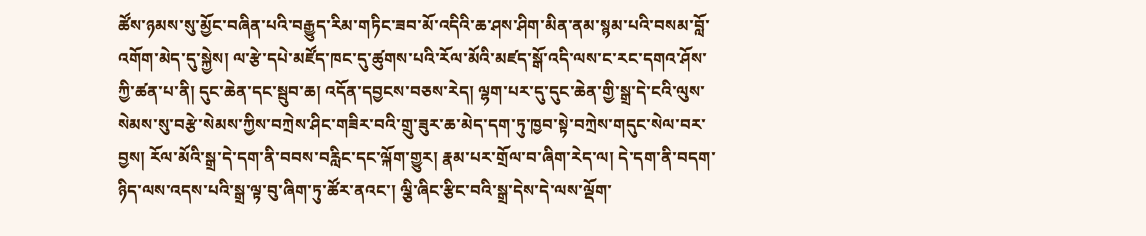ཚོས་ཉམས་སུ་མྱོང་བཞིན་པའི་བརྒྱུད་རིམ་གཏིང་ཟབ་མོ་འདིའི་ཆ་ཤས་ཤིག་མིན་ནམ་སྙམ་པའི་བསམ་བློ་འགོག་མེད་དུ་སྐྱེས། ལ་རྩེ་དཔེ་མཛོད་ཁང་དུ་ཚུགས་པའི་རོལ་མོའི་མཛད་སྒོ་འདི་ལས་ང་རང་དགའ་ཤོས་ཀྱི་ཚན་པ་ནི། དུང་ཆེན་དང་སྦུབ་ཆ། འདོན་དབྱངས་བཅས་རེད། ལྷག་པར་དུ་དུང་ཆེན་གྱི་སྒྲ་དེ་ངའི་ལུས་སེམས་སུ་བརྩེ་སེམས་ཀྱིས་བཀྲེས་ཤིང་གཟིར་བའི་གྲུ་ཟུར་ཆ་མེད་དག་ཏུ་ཁྱབ་སྟེ་བཀྲེས་གདུང་སེལ་བར་བྱས། རོལ་མོའི་སྒྲ་དེ་དག་ནི་བབས་བརླིང་དང་ལྐོག་གྱུར། རྣམ་པར་གྲོལ་བ་ཞིག་རེད་ལ། དེ་དག་ནི་བདག་ཉིད་ལས་འདས་པའི་སྒྲ་ལྟ་བུ་ཞིག་ཏུ་ཚོར་ནའང་། ལྕི་ཞིང་རྩིང་བའི་སྒྲ་དེས་དེ་ལས་ལྡོག་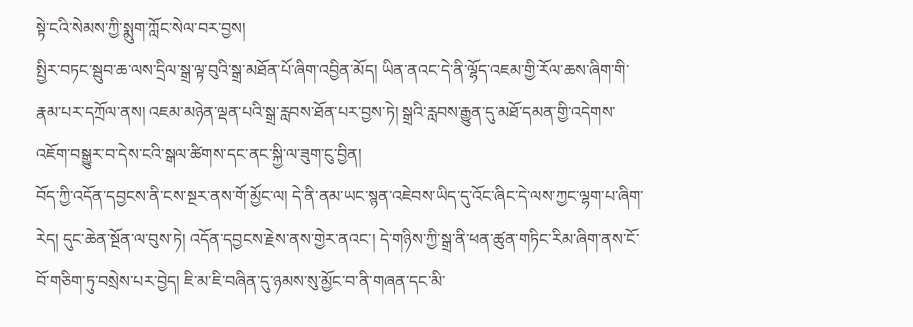སྟེ་ངའི་སེམས་ཀྱི་སྨུག་ཀློང་སེལ་བར་བྱས།
སྤྱིར་བཏང་སྦུབ་ཆ་ལས་དྲིལ་སྒྲ་ལྟ་བུའི་སྒྲ་མཐོན་པོ་ཞིག་འབྱིན་མོད། ཡིན་ནའང་དེ་ནི་ལྷོད་འཇམ་གྱི་རོལ་ཆས་ཞིག་གི་རྣམ་པར་དཀྲོལ་ནས། འཇམ་མཉེན་ལྡན་པའི་སྒྲ་རླབས་ཐོན་པར་བྱས་ཏེ། སྒྲའི་རླབས་རྒྱུན་དུ་མཐོ་དམན་གྱི་འདེགས་འཇོག་བསྒྱུར་བ་དེས་ངའི་སྒལ་ཚིགས་དང་ནང་སྐྱི་ལ་ཟུག་ངུ་བྱིན།
བོད་ཀྱི་འདོན་དབྱངས་ནི་ངས་སྔར་ནས་གོ་མྱོང་ལ། དེ་ནི་ནམ་ཡང་སྙན་འཇེབས་ཡིད་དུ་འོང་ཞིང་དེ་ལས་ཀྱང་ལྷག་པ་ཞིག་རེད། དུང་ཆེན་སྔོན་ལ་བུས་ཏེ། འདོན་དབྱངས་རྗེས་ནས་གྱེར་ནའང་། དེ་གཉིས་ཀྱི་སྒྲ་ནི་ཕན་ཚུན་གཏིང་རིམ་ཞིག་ནས་ངོ་བོ་གཅིག་ཏུ་བསྲེས་པར་བྱེད། ཇི་མ་ཇི་བཞིན་དུ་ཉམས་སུ་མྱོང་བ་ནི་གཞན་དང་མི་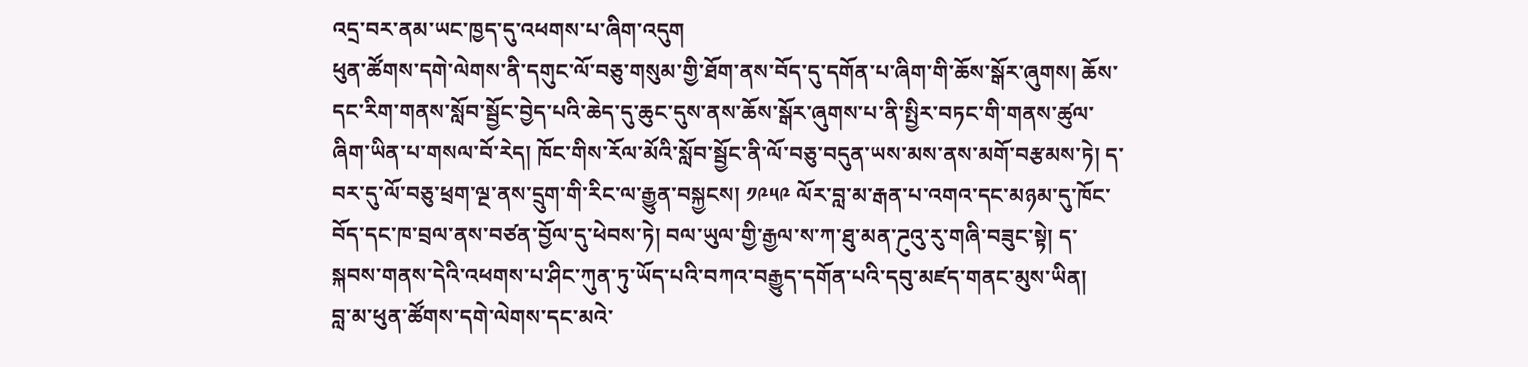འདྲ་བར་ནམ་ཡང་ཁྱད་དུ་འཕགས་པ་ཞིག་འདུག
ཕུན་ཚོགས་དགེ་ལེགས་ནི་དགུང་ལོ་བཅུ་གསུམ་གྱི་ཐོག་ནས་བོད་དུ་དགོན་པ་ཞིག་གི་ཆོས་སྒོར་ཞུགས། ཆོས་དང་རིག་གནས་སློབ་སྦྱོང་བྱེད་པའི་ཆེད་དུ་ཆུང་དུས་ནས་ཆོས་སྒོར་ཞུགས་པ་ནི་སྤྱིར་བཏང་གི་གནས་ཚུལ་ཞིག་ཡིན་པ་གསལ་བོ་རེད། ཁོང་གིས་རོལ་མོའི་སློབ་སྦྱོང་ནི་ལོ་བཅུ་བདུན་ཡས་མས་ནས་མགོ་བརྩམས་ཏེ། ད་བར་དུ་ལོ་བཅུ་ཕྲག་ལྔ་ནས་དྲུག་གི་རིང་ལ་རྒྱུན་བསྐྱངས། ༡༩༥༩ ལོར་བླ་མ་རྒན་པ་འགའ་དང་མཉམ་དུ་ཁོང་བོད་དང་ཁ་བྲལ་ནས་བཙན་བྱོལ་དུ་ཕེབས་ཏེ། བལ་ཡུལ་གྱི་རྒྱལ་ས་ཀ་ཐུ་མན་ཌུའུ་རུ་གཞི་བཟུང་སྟེ། ད་སྐབས་གནས་དེའི་འཕགས་པ་ཤིང་ཀུན་ཏུ་ཡོད་པའི་བཀའ་བརྒྱུད་དགོན་པའི་དབུ་མཛད་གནང་མུས་ཡིན།
བླ་མ་ཕུན་ཚོགས་དགེ་ལེགས་དང་མའེ་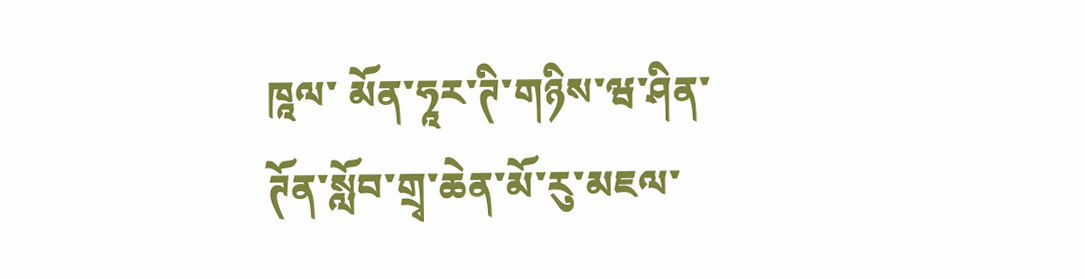ཁཱལ་ མོན་ཧཱར་ཊི་གཉིས་ཝ་ཤིན་ཊོན་སློབ་གྲྭ་ཆེན་མོ་རུ་མཇལ་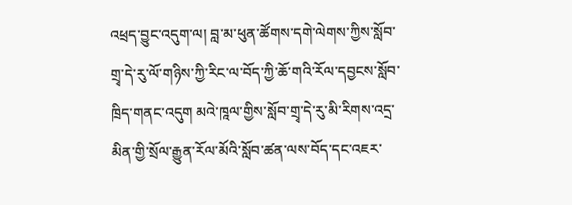འཕྲད་བྱུང་འདུག་ལ། བླ་མ་ཕུན་ཚོགས་དགེ་ལེགས་ཀྱིས་སློབ་གྲྭ་དེ་རུ་ལོ་གཉིས་ཀྱི་རིང་ལ་བོད་ཀྱི་ཆོ་གའི་རོལ་དབྱངས་སློབ་ཁྲིད་གནང་འདུག མའེ་ཁཱལ་གྱིས་སློབ་གྲྭ་དེ་རུ་མི་རིགས་འདྲ་མིན་གྱི་སྲོལ་རྒྱུན་རོལ་མོའི་སློབ་ཚན་ལས་བོད་དང་འཇར་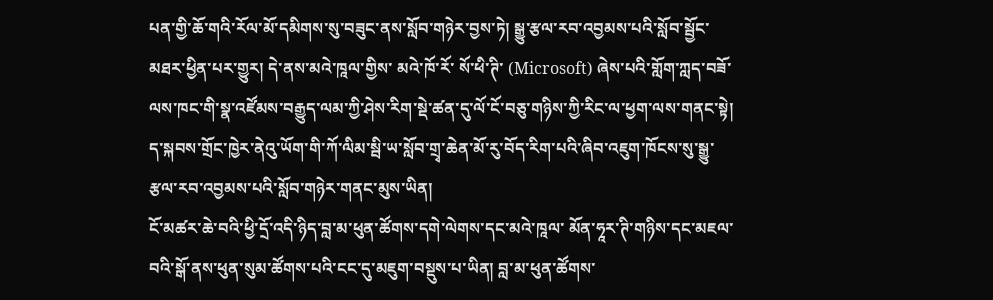པན་གྱི་ཆོ་གའི་རོལ་མོ་དམིགས་སུ་བཟུང་ནས་སློབ་གཉེར་བྱས་ཏེ། སྒྱུ་རྩལ་རབ་འབྱམས་པའི་སློབ་སྦྱོང་མཐར་ཕྱིན་པར་གྱུར། དེ་ནས་མའེ་ཁཱལ་གྱིས་ མའེ་ཁོ་རོ་ སོ་ཕི་ཊི་ (Microsoft) ཞེས་པའི་གློག་ཀླད་བཟོ་ལས་ཁང་གི་སྣ་འཛོམས་བརྒྱུད་ལམ་ཀྱི་ཤེས་རིག་སྡེ་ཚན་དུ་ལོ་ངོ་བཅུ་གཉིས་ཀྱི་རིང་ལ་ཕྱག་ལས་གནང་སྟེ། ད་སྐབས་གྲོང་ཁྱེར་ནེའུ་ཡོག་གི་ཀོ་ལིམ་སྦི་ཡ་སློབ་གྲྭ་ཆེན་མོ་རུ་བོད་རིག་པའི་ཞིབ་འཇུག་ཁོངས་སུ་སྒྱུ་རྩལ་རབ་འབྱམས་པའི་སློབ་གཉེར་གནང་མུས་ཡིན།
ངོ་མཚར་ཆེ་བའི་ཕྱི་དྲོ་འདི་ཉིད་བླ་མ་ཕུན་ཚོགས་དགེ་ལེགས་དང་མའེ་ཁཱལ་ མོན་ཧཱར་ཊི་གཉིས་དང་མཇལ་བའི་སྒོ་ནས་ཕུན་སུམ་ཚོགས་པའི་ངང་དུ་མཇུག་བསྡུས་པ་ཡིན། བླ་མ་ཕུན་ཚོགས་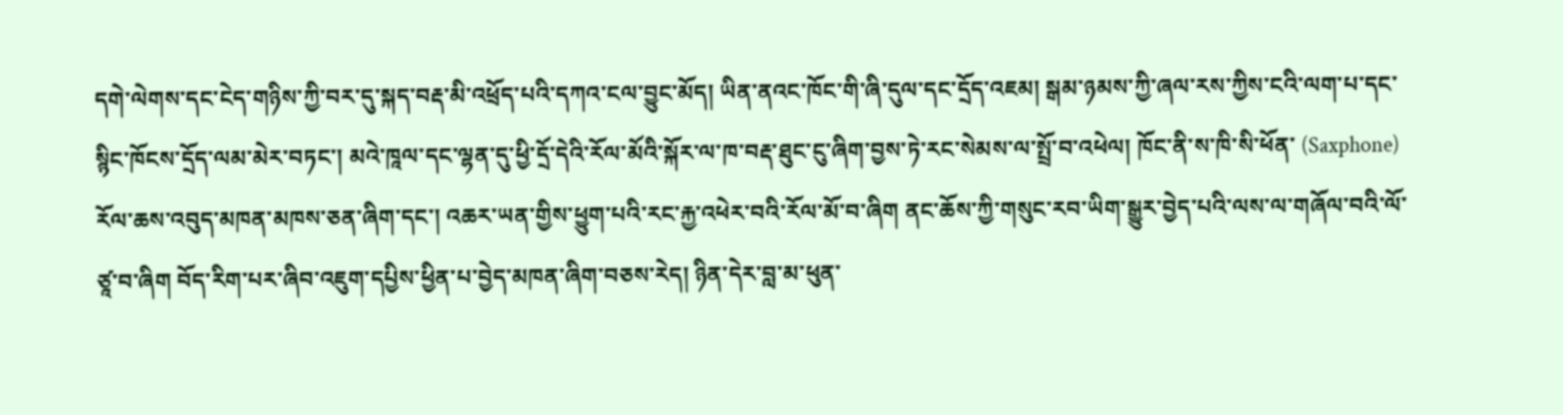དགེ་ལེགས་དང་ངེད་གཉིས་ཀྱི་བར་དུ་སྐད་བརྡ་མི་འཕྲོད་པའི་དཀའ་ངལ་བྱུང་མོད། ཡིན་ནའང་ཁོང་གི་ཞི་དུལ་དང་དྲོད་འཇམ། སྒམ་ཉམས་ཀྱི་ཞལ་རས་ཀྱིས་ངའི་ལག་པ་དང་སྙིང་ཁོངས་དྲོད་ལམ་མེར་བཏང་། མའེ་ཁཱལ་དང་ལྷན་དུ་ཕྱི་དྲོ་དེའི་རོལ་མོའི་སྐོར་ལ་ཁ་བརྡ་ཐུང་ངུ་ཞིག་བྱས་ཏེ་རང་སེམས་ལ་སྤྲོ་བ་འཕེལ། ཁོང་ནི་ས་ཁི་སི་ཕོན་ (Saxphone) རོལ་ཆས་འབུད་མཁན་མཁས་ཅན་ཞིག་དང་། འཆར་ཡན་གྱིས་ཕྱུག་པའི་རང་རྐྱ་འཕེར་བའི་རོལ་མོ་བ་ཞིག ནང་ཆོས་ཀྱི་གསུང་རབ་ཡིག་སྒྱུར་བྱེད་པའི་ལས་ལ་གཞོལ་བའི་ལོ་ཙཱ་བ་ཞིག བོད་རིག་པར་ཞིབ་འཇུག་དཔྱིས་ཕྱིན་པ་བྱེད་མཁན་ཞིག་བཅས་རེད། ཉིན་དེར་བླ་མ་ཕུན་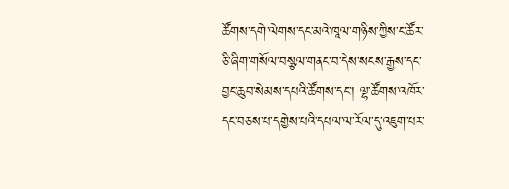ཚོགས་དགེ་ལེགས་དང་མའེ་ཁཱལ་གཉིས་ཀྱིས་ང་ཚོར་ཅི་ཞིག་གསོལ་བསྩལ་གནང་བ་དེས་སངས་རྒྱས་དང་བྱང་ཆུབ་སེམས་དཔའི་ཚོགས་དང་། ལྷ་ཚོགས་འཁོར་དང་བཅས་པ་དགྱེས་པའི་དཔལ་ལ་རོལ་དུ་འཇུག་པར་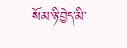སོམ་ཉི་བྱེད་མི་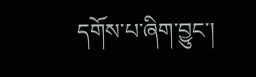དགོས་པ་ཞིག་བྱུང་།